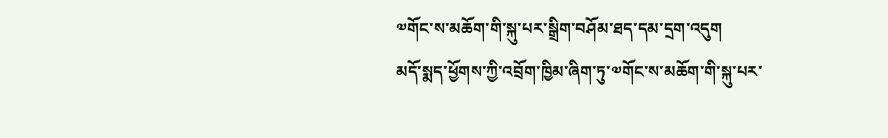༧གོང་ས་མཆོག་གི་སྐུ་པར་སྒྲིག་བཤོམ་ཐད་དམ་དྲག་འདུག
མདོ་སྨད་ཕྱོགས་ཀྱི་འབྲོག་ཁྱིམ་ཞིག་ཏུ་༧གོང་ས་མཆོག་གི་སྐུ་པར་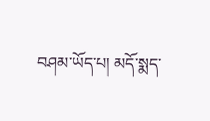བཤམ་ཡོད་པ། མདོ་སྨད་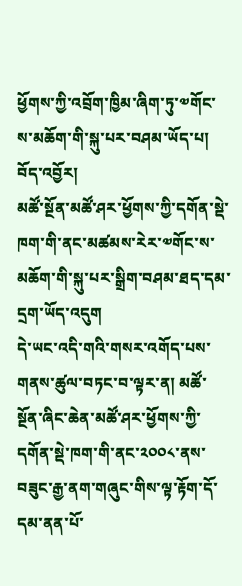ཕྱོགས་ཀྱི་འབྲོག་ཁྱིམ་ཞིག་ཏུ་༧གོང་ས་མཆོག་གི་སྐུ་པར་བཤམ་ཡོད་པ།
བོད་འབྱོར།
མཚོ་སྔོན་མཚོ་ཤར་ཕྱོགས་ཀྱི་དགོན་སྡེ་ཁག་གི་ནང་མཚམས་རེར་༧གོང་ས་མཆོག་གི་སྐུ་པར་སྒྲིག་བཤམ་ཐད་དམ་དྲག་ཡོད་འདུག
དེ་ཡང་འདི་གའི་གསར་འགོད་པས་གནས་ཚུལ་བཏང་བ་ལྟར་ན། མཚོ་སྔོན་ཞིང་ཆེན་མཚོ་ཤར་ཕྱོགས་ཀྱི་དགོན་སྡེ་ཁག་གི་ནང་༢༠༠༨་ནས་བཟུང་རྒྱ་ནག་གཞུང་གིས་ལྟ་རྟོག་དོ་དམ་ནན་པོ་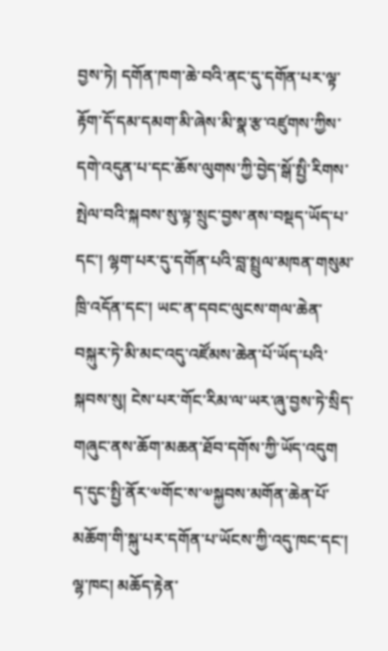བྱས་ཏེ། དགོན་ཁག་ཆེ་བའི་ནང་དུ་དགོན་པར་ལྟ་རྟོག་དོ་དམ་དམག་མི་ཞེས་མི་སྣ་རྩ་འཛུགས་ཀྱིས་དགེ་འདུན་པ་དང་ཆོས་ལུགས་ཀྱི་བྱེད་སྒོ་སྤྱི་རིགས་སྤེལ་བའི་སྐབས་སུ་ལྟ་སྲུང་བྱས་ནས་བསྡད་ཡོད་པ་དང་། ལྷག་པར་དུ་དགོན་པའི་བླ་སྤྲུལ་མཁན་གསུམ་ཁྲི་འདོན་དང་། ཡང་ན་དབང་ལུངས་གལ་ཆེན་བསྐུར་ཏེ་མི་མང་འདུ་འཛོམས་ཆེན་པོ་ཡོད་པའི་སྐབས་སུ། ངེས་པར་གོང་རིམ་ལ་ཡར་ཞུ་བྱས་ཏེ་སྲིད་གཞུང་ནས་ཆོག་མཆན་ཐོབ་དགོས་ཀྱི་ཡོད་འདུག
ད་དུང་སྤྱི་ནོར་༧གོང་ས་༧སྐྱབས་མགོན་ཆེན་པོ་མཆོག་གི་སྐུ་པར་དགོན་པ་ཡོངས་ཀྱི་འདུ་ཁང་དང་། ལྷ་ཁང། མཆོད་རྟེན་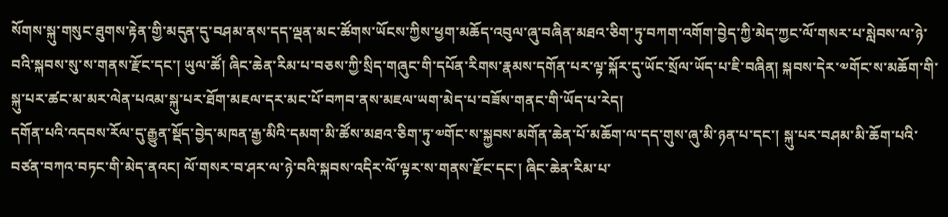སོགས་སྐུ་གསུང་ཐུགས་རྟེན་གྱི་མདུན་དུ་བཤམ་ནས་དད་ལྡན་མང་ཚོགས་ཡོངས་ཀྱིས་ཕྱག་མཆོད་འབུལ་ཞུ་བཞིན་མཐའ་ཅིག་ཏུ་བཀག་འགོག་བྱེད་ཀྱི་མེད་ཀྱང་ལོ་གསར་པ་སླེབས་ལ་ཉེ་བའི་སྐབས་སུ་ས་གནས་རྫོང་དང་། ཡུལ་ཚོ། ཞིང་ཆེན་རིམ་པ་བཅས་ཀྱི་སྲིད་གཞུང་གི་དཔོན་རིགས་རྣམས་དགོན་པར་ལྟ་སྐོར་དུ་ཡོང་སྲོལ་ཡོད་པ་ཇི་བཞིན། སྐབས་དེར་༧གོང་ས་མཆོག་གི་སྐུ་པར་ཚང་མ་མར་ལེན་པའམ་སྐུ་པར་ཐོག་མཇལ་དར་མང་པོ་བཀབ་ནས་མཇལ་ཡག་མེད་པ་བཟོས་གནང་གི་ཡོད་པ་རེད།
དགོན་པའི་འདབས་རོལ་དུ་རྒྱུན་སྡོད་བྱེད་མཁན་རྒྱ་མིའི་དམག་མི་ཚོས་མཐའ་ཅིག་ཏུ་༧གོང་ས་སྐྱབས་མགོན་ཆེན་པོ་མཆོག་ལ་དད་གུས་ཞུ་མི་ཉན་པ་དང་། སྐུ་པར་བཤམ་མི་ཆོག་པའི་བཙན་བཀའ་བཏང་གི་མེད་ནའང། ལོ་གསར་བ་ཤར་ལ་ཉེ་བའི་སྐབས་འདིར་ལོ་ལྟར་ས་གནས་རྫོང་དང་། ཞིང་ཆེན་རིམ་པ་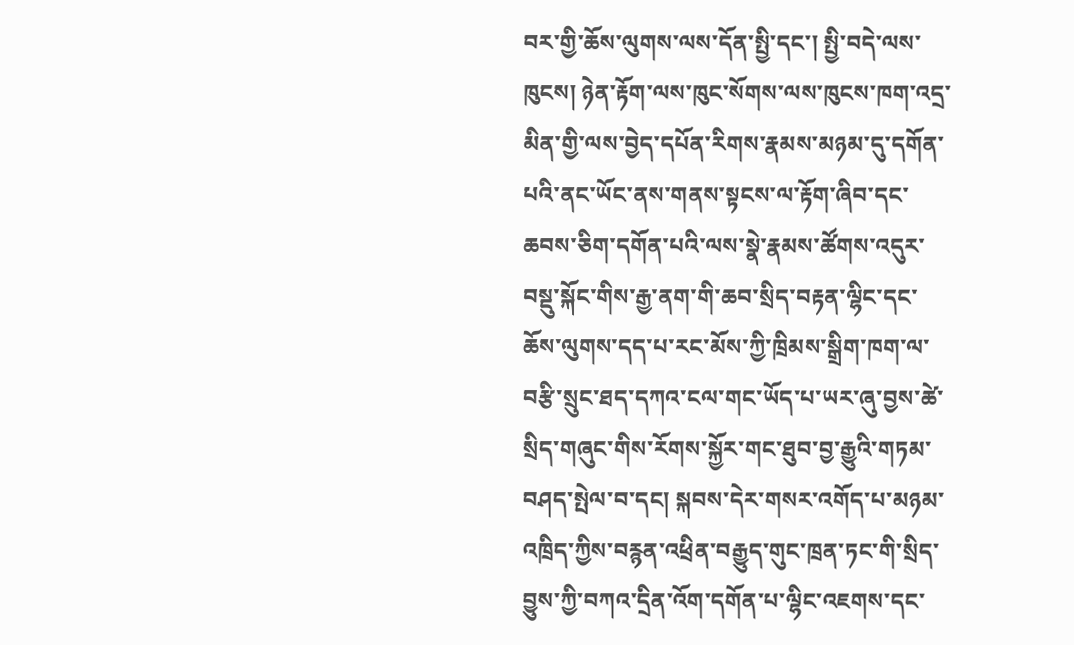བར་གྱི་ཆོས་ལུགས་ལས་དོན་སྤྱི་དང་། སྤྱི་བདེ་ལས་ཁུངས། ཉེན་རྟོག་ལས་ཁུང་སོགས་ལས་ཁུངས་ཁག་འདྲ་མིན་གྱི་ལས་བྱེད་དཔོན་རིགས་རྣམས་མཉམ་དུ་དགོན་པའི་ནང་ཡོང་ནས་གནས་སྟངས་ལ་རྟོག་ཞིབ་དང་ཆབས་ཅིག་དགོན་པའི་ལས་སྣེ་རྣམས་ཚོགས་འདུར་བསྡུ་སྐོང་གིས་རྒྱ་ནག་གི་ཆབ་སྲིད་བརྟན་ལྷིང་དང་ཆོས་ལུགས་དད་པ་རང་མོས་ཀྱི་ཁྲིམས་སྒྲིག་ཁག་ལ་བརྩི་སྲུང་ཐད་དཀའ་ངལ་གང་ཡོད་པ་ཡར་ཞུ་བྱས་ཚེ་སྲིད་གཞུང་གིས་རོགས་སྐྱོར་གང་ཐུབ་བྱ་རྒྱུའི་གཏམ་བཤད་སྤེལ་བ་དང། སྐབས་དེར་གསར་འགོད་པ་མཉམ་འཁྲིད་ཀྱིས་བརྙན་འཕྲིན་བརྒྱུད་གུང་ཁྲན་ཏང་གི་སྲིད་བྱུས་ཀྱི་བཀའ་དྲིན་འོག་དགོན་པ་ལྷིང་འཇགས་དང་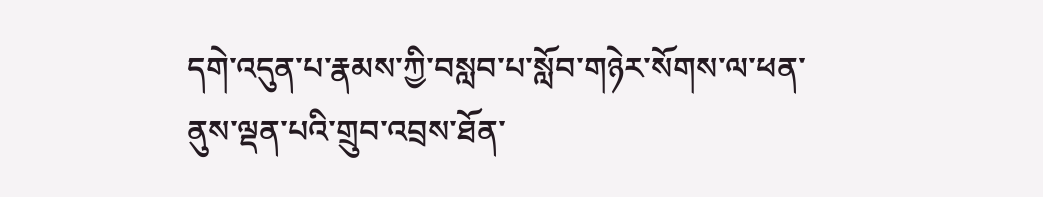དགེ་འདུན་པ་རྣམས་ཀྱི་བསླབ་པ་སློབ་གཉེར་སོགས་ལ་ཕན་ནུས་ལྡན་པའི་གྲུབ་འབྲས་ཐོན་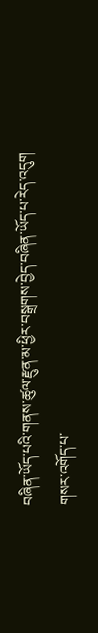བཞིན་ཡོད་པའི་གནས་ཚུལ་རྫུན་མ་ཕྱིར་བསྒྲགས་བྱེད་བཞིན་ཡོད་པ་རེད་འདུག
གསར་འགོད་པ་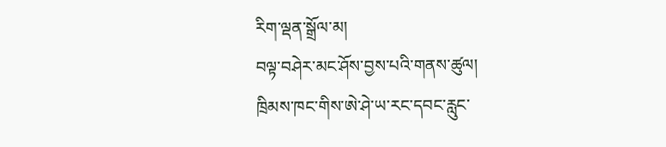རིག་ལྡན་སྒྲོལ་མ།
བལྟ་བཤེར་མང་ཤོས་བྱས་པའི་གནས་ཚུལ།
ཁྲིམས་ཁང་གིས་ཨེ་ཤེ་ཡ་རང་དབང་རླུང་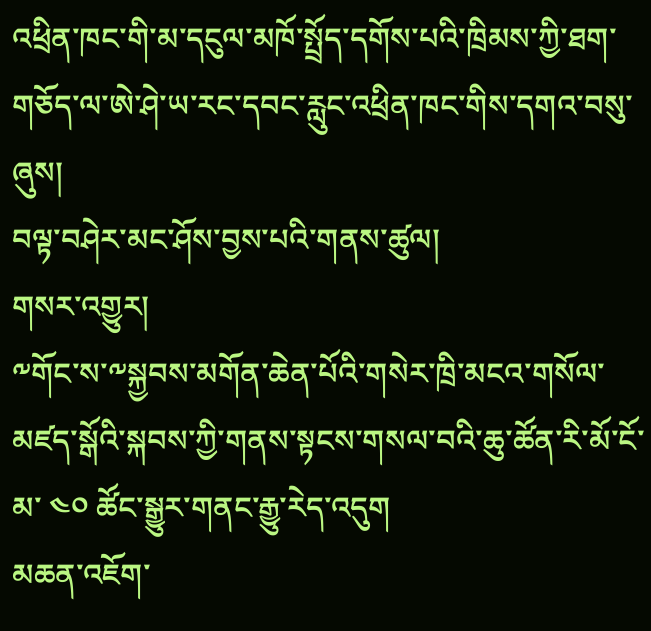འཕྲིན་ཁང་གི་མ་དངུལ་མཁོ་སྤྲོད་དགོས་པའི་ཁྲིམས་ཀྱི་ཐག་གཅོད་ལ་ཨེ་ཤེ་ཡ་རང་དབང་རླུང་འཕྲིན་ཁང་གིས་དགའ་བསུ་ཞུས།
བལྟ་བཤེར་མང་ཤོས་བྱས་པའི་གནས་ཚུལ།
གསར་འགྱུར།
༸གོང་ས་༸སྐྱབས་མགོན་ཆེན་པོའི་གསེར་ཁྲི་མངའ་གསོལ་མཛད་སྒོའི་སྐབས་ཀྱི་གནས་སྟངས་གསལ་བའི་ཆུ་ཚོན་རི་མོ་ངོ་མ་ ༤༠ ཚོང་སྒྱུར་གནང་རྒྱུ་རེད་འདུག
མཆན་འཇོག་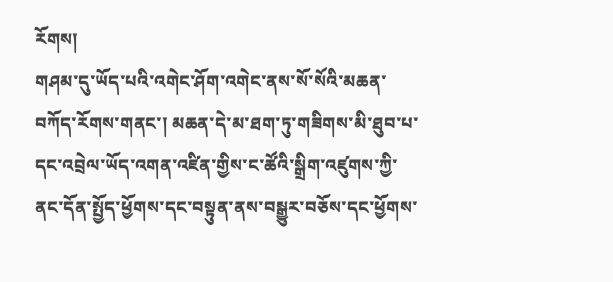རོགས།
གཤམ་དུ་ཡོད་པའི་འགེང་ཤོག་འགེང་ནས་སོ་སོའི་མཆན་བཀོད་རོགས་གནང་། མཆན་དེ་མ་ཐག་ཏུ་གཟིགས་མི་ཐུབ་པ་དང་འབྲེལ་ཡོད་འགན་འཛིན་གྱིས་ང་ཚོའི་སྒྲིག་འཛུགས་ཀྱི་ནང་དོན་སྤྱོད་ཕྱོགས་དང་བསྟུན་ནས་བསྒྱུར་བཅོས་དང་ཕྱོགས་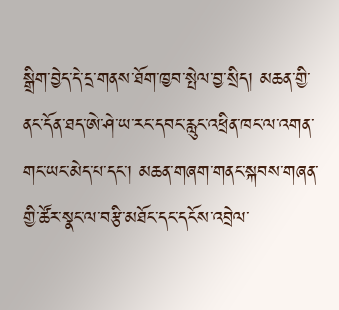སྒྲིག་བྱེད་དེ་དྲ་གནས་ཐོག་ཁྱབ་སྤེལ་བྱ་སྲིད། མཆན་གྱི་ནང་དོན་ཐད་ཨེ་ཤེ་ཡ་རང་དབང་རླུང་འཕྲིན་ཁང་ལ་འགན་གང་ཡང་མེད་པ་དང་། མཆན་གཞག་གནང་སྐབས་གཞན་གྱི་ཚོར་སྣང་ལ་བརྩི་མཐོང་དང་དངོས་འབྲེལ་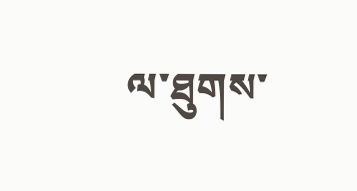ལ་ཐུགས་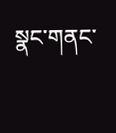སྣང་གནང་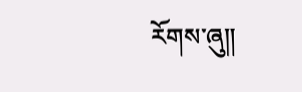རོགས་ཞུ༎